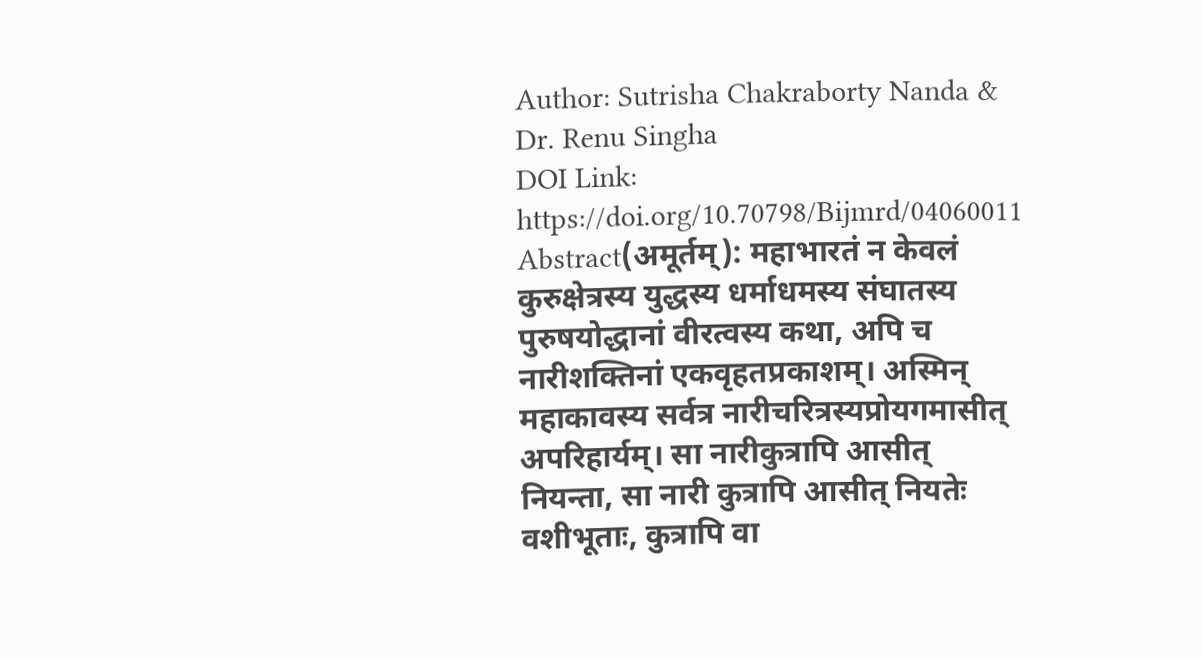Author: Sutrisha Chakraborty Nanda & Dr. Renu Singha
DOI Link: https://doi.org/10.70798/Bijmrd/04060011
Abstract(अमूर्तम्): महाभारतं न केवलं कुरुक्षेत्रस्य युद्धस्य धर्माधमस्य संघातस्य पुरुषयोद्धानां वीरत्वस्य कथा, अपि च नारीशक्तिनां एकवृहतप्रकाशम्। अस्मिन् महाकावस्य सर्वत्र नारीचरित्रस्यप्रोयगमासीत् अपरिहार्यम्। सा नारीकुत्रापि आसीत् नियन्ता, सा नारी कुत्रापि आसीत् नियतेः वशीभूताः, कुत्रापि वा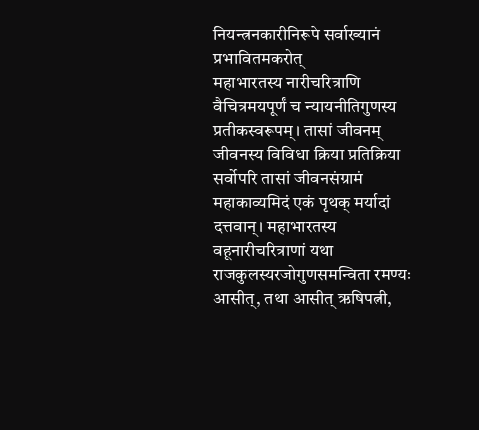नियन्त्रनकारीनिरूपे सर्वाख्यानं प्रभावितमकरोत्
महाभारतस्य नारीचरित्राणि वैचित्रमयपूर्णं च न्यायनीतिगुणस्य प्रतीकस्वरूपम्। तासां जीवनम् जीवनस्य विविधा क्रिया प्रतिक्रिया सर्वोपरि तासां जीवनसंग्रामं महाकाव्यमिदं एकं पृथक् मर्यादां दत्तवान्। महाभारतस्य वहूनारीचरित्राणां यथा राजकुलस्यरजोगुणसमन्विता रमण्यः आसीत्, तथा आसीत् ऋषिपत्नी,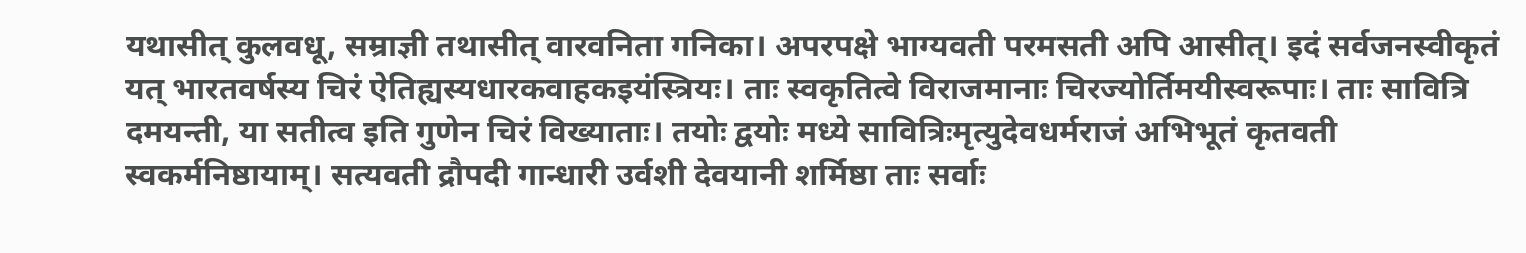यथासीत् कुलवधू, सम्राज्ञी तथासीत् वारवनिता गनिका। अपरपक्षे भाग्यवती परमसती अपि आसीत्। इदं सर्वजनस्वीकृतं यत् भारतवर्षस्य चिरं ऐतिह्यस्यधारकवाहकइयंस्त्रियः। ताः स्वकृतित्वे विराजमानाः चिरज्योर्तिमयीस्वरूपाः। ताः सावित्रि दमयन्ती, या सतीत्व इति गुणेन चिरं विख्याताः। तयोः द्वयोः मध्ये सावित्रिःमृत्युदेवधर्मराजं अभिभूतं कृतवती स्वकर्मनिष्ठायाम्। सत्यवती द्रौपदी गान्धारी उर्वशी देवयानी शर्मिष्ठा ताः सर्वाः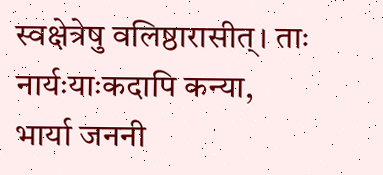स्वक्षेत्रेषु वलिष्ठारासीत्। ताः नार्यःयाःकदापि कन्या, भार्या जननी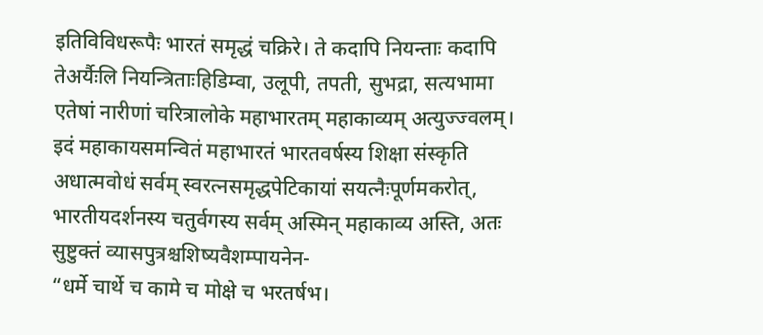इतिविविधरूपैः भारतं समृद्धं चक्रिरे। ते कदापि नियन्ताः कदापि तेअर्यैःलि नियन्त्रिताःहिडिम्वा, उलूपी, तपती, सुभद्रा, सत्यभामा एतेषां नारीणां चरित्रालोके महाभारतम् महाकाव्यम् अत्युज्ज्वलम्। इदं महाकायसमन्वितं महाभारतं भारतवर्षस्य शिक्षा संस्कृति अधात्मवोधं सर्वम् स्वरत्नसमृद्धपेटिकायां सयत्नैःपूर्णमकरोत्, भारतीयदर्शनस्य चतुर्वगस्य सर्वम् अस्मिन् महाकाव्य अस्ति, अतः सुष्टुक्तं व्यासपुत्रश्चशिष्यवैशम्पायनेन-
“धर्मे चार्थे च कामे च मोक्षे च भरतर्षभ।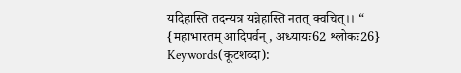यदिहास्ति तदन्यत्र यन्नेहास्ति नतत् क्वचित्।। “
{महाभारतम् आदिपर्वन्, अध्यायः62 श्लोकः26}
Keywords(कूटशव्दा):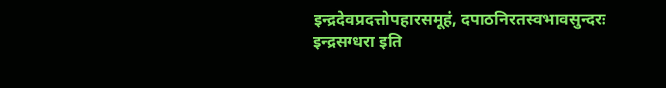इन्द्रदेवप्रदत्तोपहारसमूहं, दपाठनिरतस्वभावसुन्दरः इन्द्रसग्धरा इति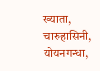ख्याता, चारुहासिनी, योयनगन्धा,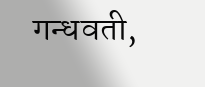गन्धवती,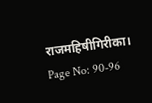राजमहिषीगिरीका।
Page No: 90-96